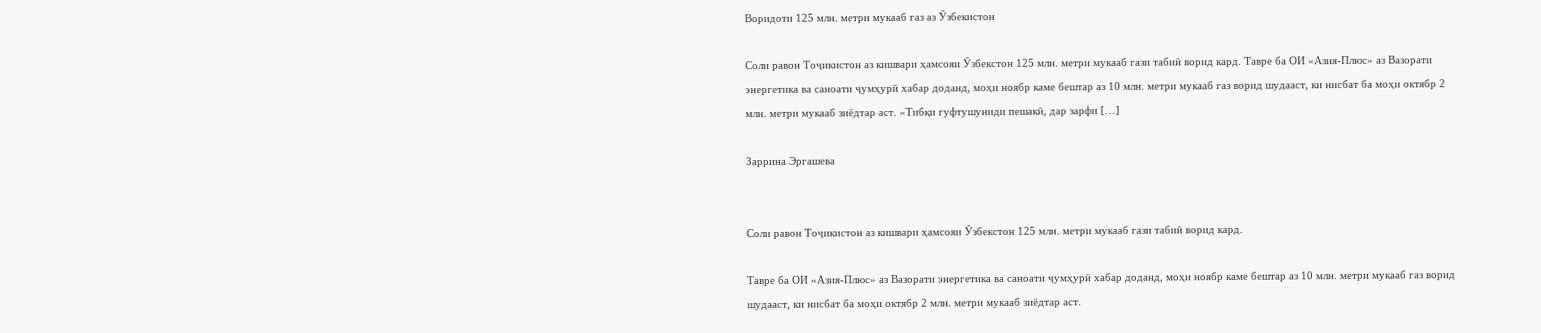Воридоти 125 млн. метри мукааб газ аз Ӯзбекистон

Соли равон Тоҷикистон аз кишвари ҳамсояи Ӯзбекстон 125 млн. метри мукааб гази табиӣ ворид кард. Тавре ба ОИ «Азия-Плюс» аз Вазорати энергетика ва саноати ҷумҳурӣ хабар доданд, моҳи ноябр каме бештар аз 10 млн. метри мукааб газ ворид шудааст, ки нисбат ба моҳи октябр 2 млн. метри мукааб зиёдтар аст. «Тибқи гуфтушуниди пешакӣ, дар зарфи […]

Заррина Эргашева


Соли равон Тоҷикистон аз кишвари ҳамсояи Ӯзбекстон 125 млн. метри мукааб гази табиӣ ворид кард.

Тавре ба ОИ «Азия-Плюс» аз Вазорати энергетика ва саноати ҷумҳурӣ хабар доданд, моҳи ноябр каме бештар аз 10 млн. метри мукааб газ ворид шудааст, ки нисбат ба моҳи октябр 2 млн. метри мукааб зиёдтар аст.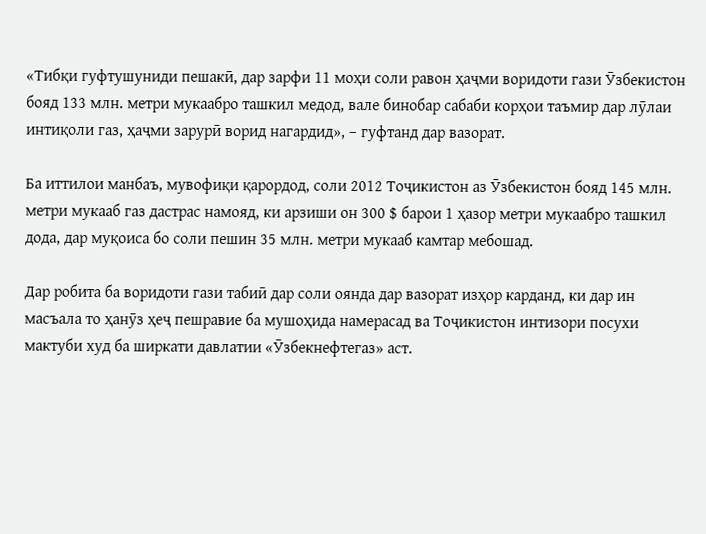«Тибқи гуфтушуниди пешакӣ, дар зарфи 11 моҳи соли равон ҳаҷми воридоти гази Ӯзбекистон бояд 133 млн. метри мукаабро ташкил медод, вале бинобар сабаби корҳои таъмир дар лӯлаи интиқоли газ, ҳаҷми зарурӣ ворид нагардид», – гуфтанд дар вазорат.

Ба иттилои манбаъ, мувофиқи қарордод, соли 2012 Тоҷикистон аз Ӯзбекистон бояд 145 млн. метри мукааб газ дастрас намояд, ки арзиши он 300 $ барои 1 ҳазор метри мукаабро ташкил дода, дар муқоиса бо соли пешин 35 млн. метри мукааб камтар мебошад.

Дар робита ба воридоти гази табиӣ дар соли оянда дар вазорат изҳор карданд, ки дар ин масъала то ҳанӯз ҳеҷ пешравие ба мушоҳида намерасад ва Тоҷикистон интизори посухи мактуби худ ба ширкати давлатии «Ӯзбекнефтегаз» аст.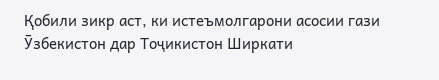Қобили зикр аст, ки истеъмолгарони асосии гази Ӯзбекистон дар Тоҷикистон Ширкати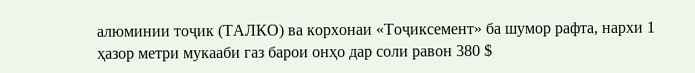алюминии тоҷик (ТАЛКО) ва корхонаи «Тоҷиксемент» ба шумор рафта, нархи 1 ҳазор метри мукааби газ барои онҳо дар соли равон 380 $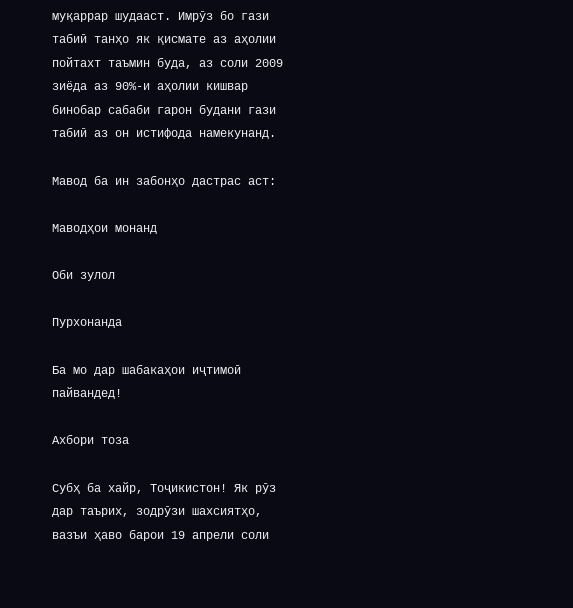муқаррар шудааст. Имрӯз бо гази табиӣ танҳо як қисмате аз аҳолии пойтахт таъмин буда, аз соли 2009 зиёда аз 90%-и аҳолии кишвар бинобар сабаби гарон будани гази табиӣ аз он истифода намекунанд.

Мавод ба ин забонҳо дастрас аст:

Маводҳои монанд

Оби зулол

Пурхонанда

Ба мо дар шабакаҳои иҷтимоӣ пайвандед!

Ахбори тоза

Субҳ ба хайр, Тоҷикистон! Як рӯз дар таърих, зодрӯзи шахсиятҳо, вазъи ҳаво барои 19 апрели соли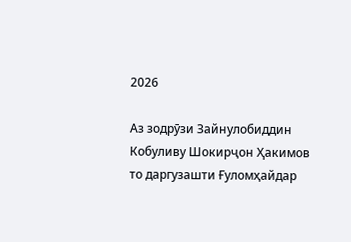2026

Аз зодрӯзи Зайнулобиддин Кобуливу Шокирҷон Ҳакимов то даргузашти Ғуломҳайдар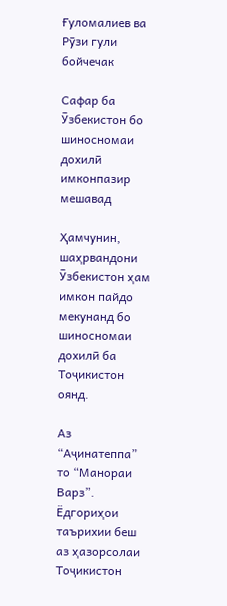Ғуломалиев ва Рӯзи гули бойчечак

Сафар ба Ӯзбекистон бо шиносномаи дохилӣ имконпазир мешавад

Ҳамчунин, шаҳрвандони Ӯзбекистон ҳам имкон пайдо мекунанд бо шиносномаи дохилӣ ба Тоҷикистон оянд.

Аз “Аҷинатеппа” то “Манораи Варз”. Ёдгориҳои таърихии беш аз ҳазорсолаи Тоҷикистон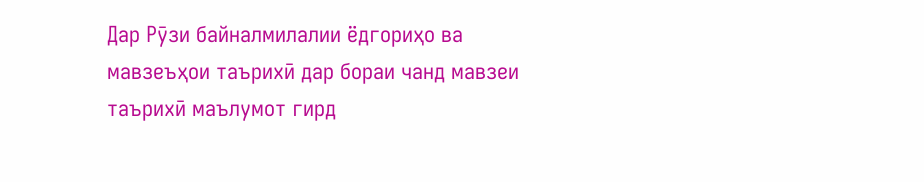Дар Рӯзи байналмилалии ёдгориҳо ва мавзеъҳои таърихӣ дар бораи чанд мавзеи таърихӣ маълумот гирд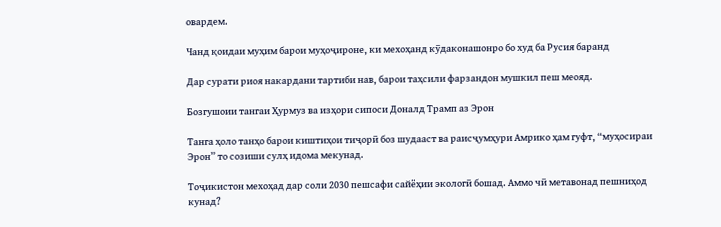овардем.

Чанд қоидаи муҳим барои муҳоҷироне, ки мехоҳанд кӯдаконашонро бо худ ба Русия баранд

Дар сурати риоя накардани тартиби нав, барои таҳсили фарзандон мушкил пеш меояд.

Бозгушоии тангаи Ҳурмуз ва изҳори сипоси Доналд Трамп аз Эрон

Танга ҳоло танҳо барои киштиҳои тиҷорӣ боз шудааст ва раисҷумҳури Амрико ҳам гуфт, “муҳосираи Эрон” то созиши сулҳ идома мекунад.

Тоҷикистон мехоҳад дар соли 2030 пешсафи сайёҳии экологӣ бошад. Аммо чӣ метавонад пешниҳод кунад?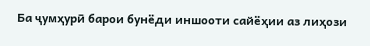Ба ҷумҳурӣ барои бунёди иншооти сайёҳии аз лиҳози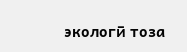экологӣ тоза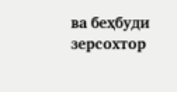ва беҳбуди зерсохтор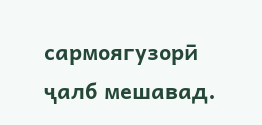сармоягузорӣ ҷалб мешавад.